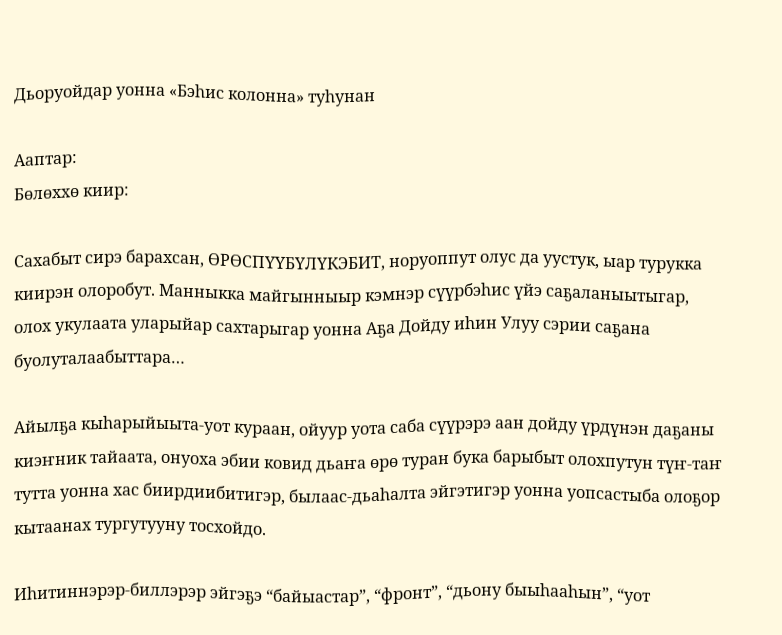Дьоруойдар уонна «Бэһис колонна» туһунан

Ааптар:
Бөлөххө киир:

Сахабыт сирэ барахсан, ӨРӨСПҮҮБҮЛҮКЭБИТ, норуоппут олус да уустук, ыар турукка киирэн олоробут. Манныкка майгынныыр кэмнэр сүүрбэһис үйэ саҕаланыытыгар, олох укулаата уларыйар сахтарыгар уонна Аҕа Дойду иһин Улуу сэрии саҕана буолуталаабыттара…

Айылҕа кыһарыйыыта-уот кураан, ойуур уота саба сүүрэрэ аан дойду үрдүнэн даҕаны киэҥник тайаата, онуоха эбии ковид дьаҥа өрө туран бука барыбыт олохпутун түҥ-таҥ тутта уонна хас биирдиибитигэр, былаас-дьаһалта эйгэтигэр уонна уопсастыба олоҕор кытаанах тургутууну тосхойдо.

Иһитиннэрэр-биллэрэр эйгэҕэ “байыастар”, “фронт”, “дьону быыһааһын”, “уот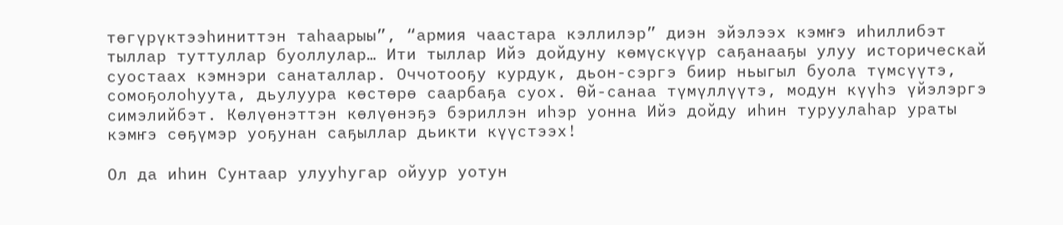төгүрүктээһиниттэн таһаарыы”, “армия чаастара кэллилэр” диэн эйэлээх кэмҥэ иһиллибэт тыллар туттуллар буоллулар… Ити тыллар Ийэ дойдуну көмүскүүр саҕанааҕы улуу историческай суостаах кэмнэри санаталлар. Оччотооҕу курдук, дьон-сэргэ биир ньыгыл буола түмсүүтэ, сомоҕолоһуута, дьулуура көстөрө саарбаҕа суох. Өй-санаа түмүллүүтэ, модун күүһэ үйэлэргэ симэлийбэт. Көлүөнэттэн көлүөнэҕэ бэриллэн иһэр уонна Ийэ дойду иһин туруулаһар ураты кэмҥэ сөҕүмэр уоҕунан саҕыллар дьикти күүстээх!

Ол да иһин Сунтаар улууһугар ойуур уотун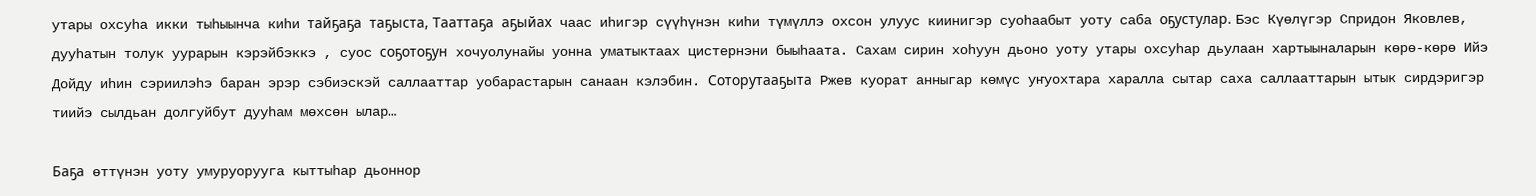утары охсуһа икки тыһыынча киһи тайҕаҕа таҕыста, Тааттаҕа аҕыйах чаас иһигэр сүүһүнэн киһи түмүллэ охсон улуус киинигэр суоһаабыт уоту саба оҕустулар. Бэс Күөлүгэр Спридон Яковлев, дууһатын толук уурарын кэрэйбэккэ , суос соҕотоҕун хочуолунайы уонна уматыктаах цистернэни быыһаата. Сахам сирин хоһуун дьоно уоту утары охсуһар дьулаан хартыыналарын көрө-көрө Ийэ Дойду иһин сэриилэһэ баран эрэр сэбиэскэй саллааттар уобарастарын санаан кэлэбин. Соторутааҕыта Ржев куорат анныгар көмүс уҥуохтара харалла сытар саха саллааттарын ытык сирдэригэр тиийэ сылдьан долгуйбут дууһам мөхсөн ылар…

Баҕа өттүнэн уоту умуруорууга кыттыһар дьоннор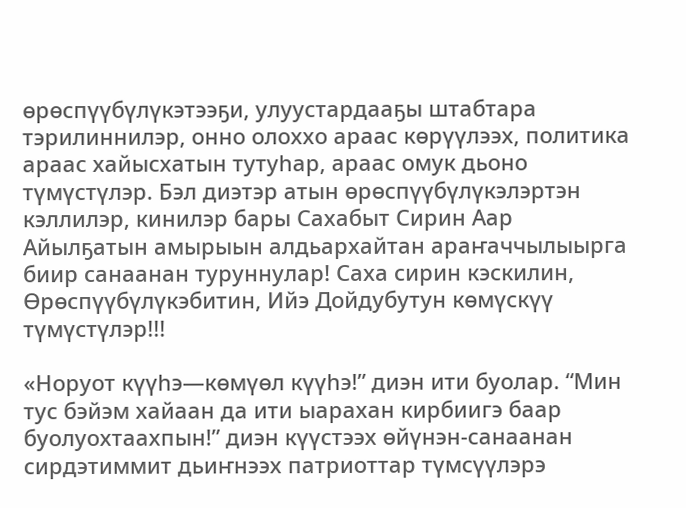өрөспүүбүлүкэтээҕи, улуустардааҕы штабтара тэрилиннилэр, онно олоххо араас көрүүлээх, политика араас хайысхатын тутуһар, араас омук дьоно түмүстүлэр. Бэл диэтэр атын өрөспүүбүлүкэлэртэн кэллилэр, кинилэр бары Сахабыт Сирин Аар Айылҕатын амырыын алдьархайтан араҥаччылыырга биир санаанан туруннулар! Саха сирин кэскилин, Өрөспүүбүлүкэбитин, Ийэ Дойдубутун көмүскүү түмүстүлэр!!!

«Норуот күүһэ—көмүөл күүһэ!” диэн ити буолар. “Мин тус бэйэм хайаан да ити ыарахан кирбиигэ баар буолуохтаахпын!” диэн күүстээх өйүнэн-санаанан сирдэтиммит дьиҥнээх патриоттар түмсүүлэрэ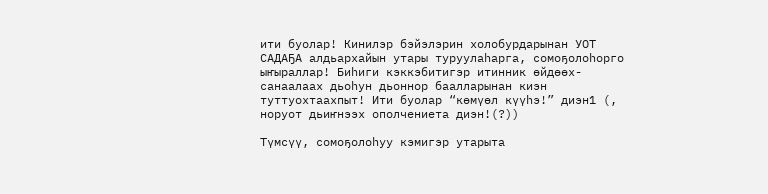ити буолар! Кинилэр бэйэлэрин холобурдарынан УОТ САДАҔА алдьархайын утары туруулаһарга, сомоҕолоһорго ыҥыраллар! Биһиги кэккэбитигэр итинник өйдөөх-санаалаах дьоһун дьоннор баалларынан киэн туттуохтаахпыт! Ити буолар “көмүөл күүһэ!” диэн1 (, норуот дьиҥнээх ополчениета диэн!(?))

Түмсүү, сомоҕолоһуу кэмигэр утарыта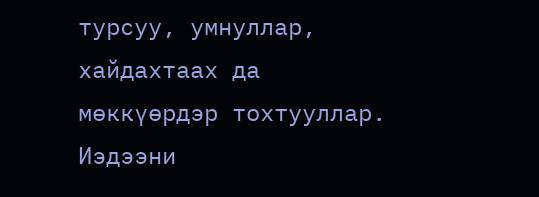турсуу, умнуллар, хайдахтаах да мөккүөрдэр тохтууллар. Иэдээни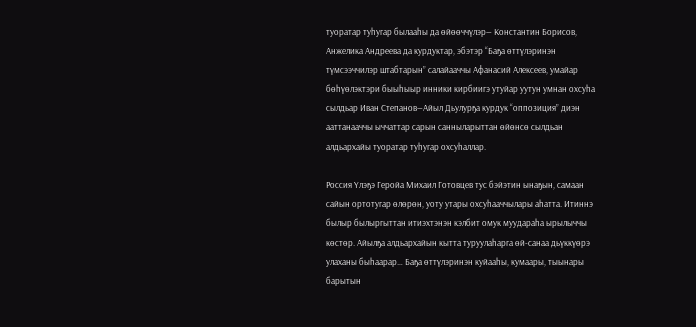туоратар туһугар былааһы да өйөөччүлэр— Константин Борисов, Анжелика Андреева да курдуктар, эбэтэр “Баҕа өттүлэринэн түмсээччилэр штабтарын” салайааччы Афанасий Алексеев, умайар бөһүөлэктэри быыһыыр инники кирбиигэ утуйар уутун умнан охсуһа сылдьар Иван Степанов—Айыл Дьулурҕа курдук “оппозиция” диэн ааттанааччы ыччаттар сарын санныларыттан өйөнсө сылдьан алдьархайы туоратар туһугар охсуһаллар.

Россия Үлэҕэ Геройа Михаил Готовцев тус бэйэтин ынаҕын, самаан сайын ортотугар өлөрөн, уоту утары охсуһааччылары аһатта. Итиннэ былыр былыргыттан итиэхтэнэн кэлбит омук муудараһа ырылыччы көстөр. Айылҕа алдьархайын кытта туруулаһарга өй-санаа дьүккүөрэ улаханы быһаарар… Баҕа өттүлэринэн куйааһы, кумаары, тыынары барытын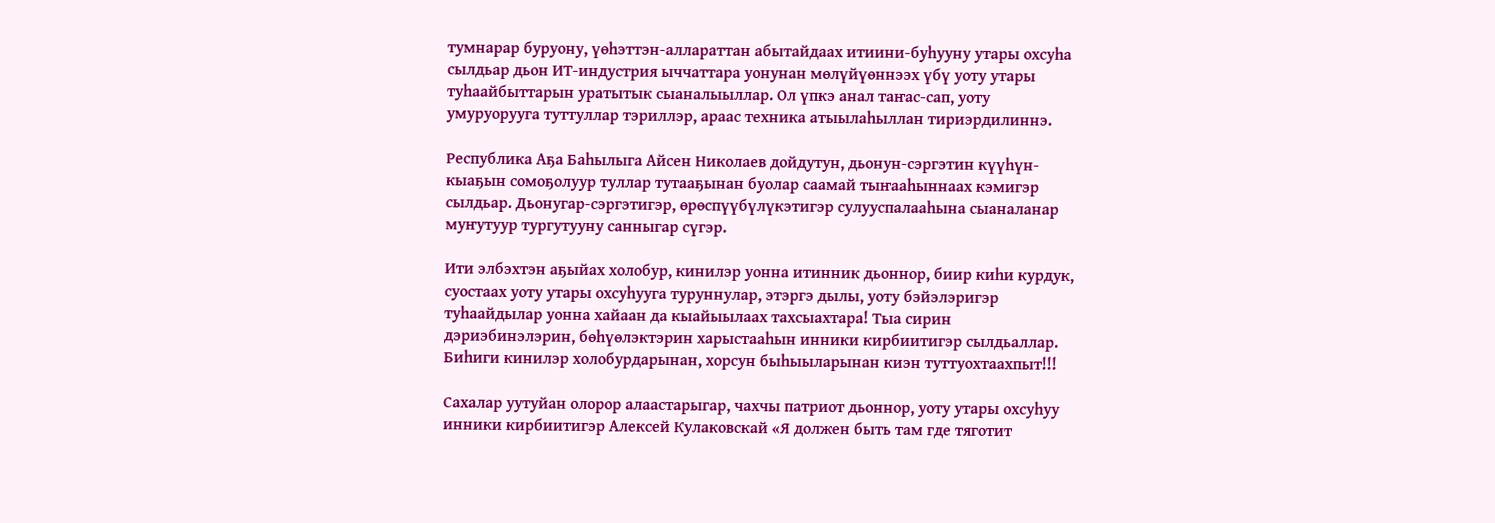тумнарар буруону, үөһэттэн-аллараттан абытайдаах итиини-буһууну утары охсуһа сылдьар дьон ИТ-индустрия ыччаттара уонунан мөлүйүөннээх үбү уоту утары туһаайбыттарын уратытык сыаналыыллар. Ол үпкэ анал таҥас-сап, уоту умуруорууга туттуллар тэриллэр, араас техника атыылаһыллан тириэрдилиннэ.

Республика Аҕа Баһылыга Айсен Николаев дойдутун, дьонун-сэргэтин күүһүн-кыаҕын сомоҕолуур туллар тутааҕынан буолар саамай тыҥааһыннаах кэмигэр сылдьар. Дьонугар-сэргэтигэр, өрөспүүбүлүкэтигэр сулууспалааһына сыаналанар муҥутуур тургутууну санныгар сүгэр.

Ити элбэхтэн аҕыйах холобур, кинилэр уонна итинник дьоннор, биир киһи курдук, суостаах уоту утары охсуһууга туруннулар, этэргэ дылы, уоту бэйэлэригэр туһаайдылар уонна хайаан да кыайыылаах тахсыахтара! Тыа сирин дэриэбинэлэрин, бөһүөлэктэрин харыстааһын инники кирбиитигэр сылдьаллар. Биһиги кинилэр холобурдарынан, хорсун быһыыларынан киэн туттуохтаахпыт!!!

Сахалар уутуйан олорор алаастарыгар, чахчы патриот дьоннор, уоту утары охсуһуу инники кирбиитигэр Алексей Кулаковскай «Я должен быть там где тяготит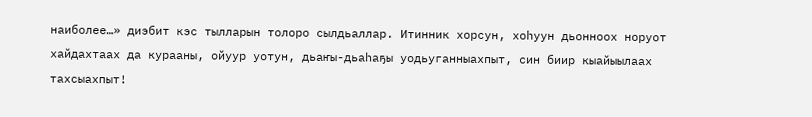наиболее…» диэбит кэс тылларын толоро сылдьаллар. Итинник хорсун, хоһуун дьонноох норуот хайдахтаах да курааны, ойуур уотун, дьаҥы-дьаһаҕы уодьуганныахпыт, син биир кыайыылаах тахсыахпыт!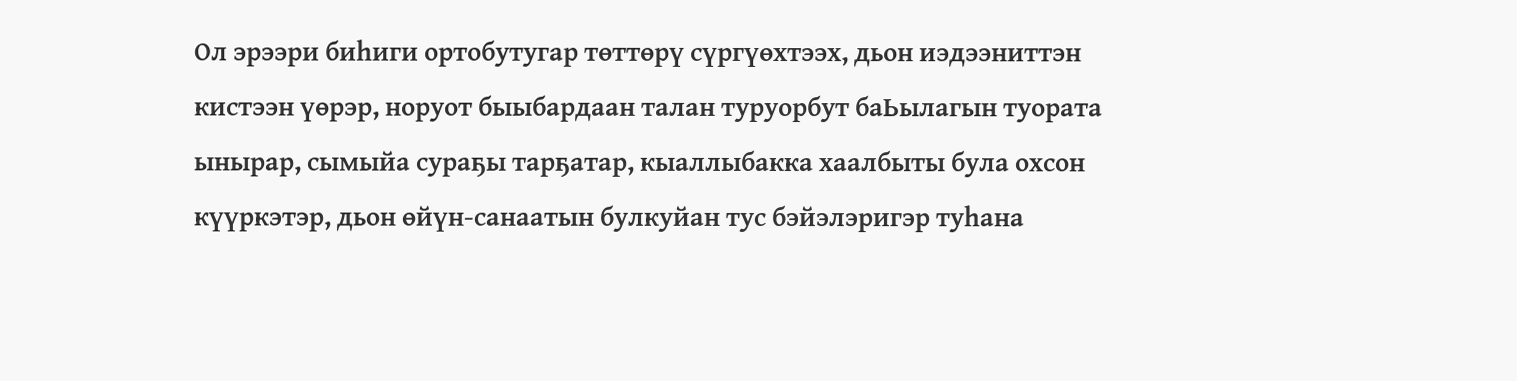Ол эрээри биһиги ортобутугар төттөрү сүргүөхтээх, дьон иэдээниттэн кистээн үөрэр, норуот быыбардаан талан туруорбут баЬылагын туората ынырар, сымыйа сураҕы тарҕатар, кыаллыбакка хаалбыты була охсон күүркэтэр, дьон өйүн-санаатын булкуйан тус бэйэлэригэр туһана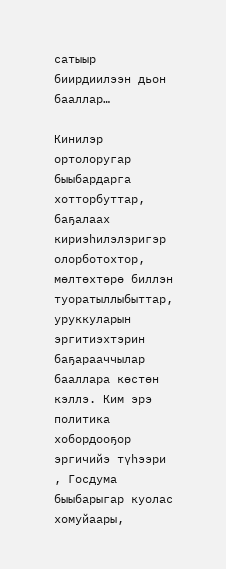сатыыр биирдиилээн дьон бааллар…

Кинилэр ортолоругар быыбардарга хотторбуттар, баҕалаах кириэһилэлэригэр олорботохтор, мөлтөхтөрө биллэн туоратыллыбыттар, уруккуларын эргитиэхтэрин баҕарааччылар бааллара көстөн кэллэ. Ким эрэ политика хобордооҕор эргичийэ түһээри , Госдума быыбарыгар куолас хомуйаары,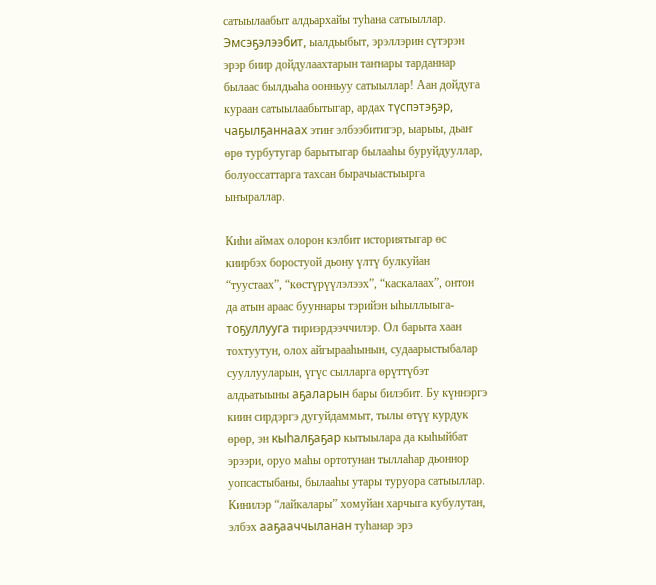сатыылаабыт алдьархайы туһана сатыыллар. Эмсэҕэлээбит, ыалдьыбыт, эрэллэрин сүтэрэн эрэр биир дойдулаахтарын таҥнары тарданнар былаас былдьаһа оонньуу сатыыллар! Аан дойдуга кураан сатыылаабытыгар, ардах түспэтэҕэр, чаҕылҕаннаах этиҥ элбээбитигэр, ыарыы, дьаҥ өрө турбутугар барытыгар былааһы буруйдууллар, болуоссаттарга тахсан бырачыастыырга ыҥыраллар.

Киһи аймах олорон кэлбит историятыгар өс киирбэх боростуой дьону үлтү булкуйан “туустаах”, “көстүрүүлэлээх”, “каскалаах”, онтон да атын араас бууннары тэрийэн ыһыллыыга-тоҕуллууга тириэрдээччилэр. Ол барыта хаан тохтуутун, олох айгырааһынын, судаарыстыбалар сууллууларын, үгүс сылларга өрүттүбэт алдьатыыны аҕаларын бары билэбит. Бу күннэргэ киин сирдэргэ дугуйдаммыт, тылы өтүү курдук өрөр, эн кыһалҕаҕар кытыылара да кыһыйбат эрээри, оруо маһы ортотунан тыллаһар дьоннор уопсастыбаны, былааһы утары туруора сатыыллар. Кинилэр “лайкалары” хомуйан харчыга кубулутан, элбэх ааҕааччыланан туһанар эрэ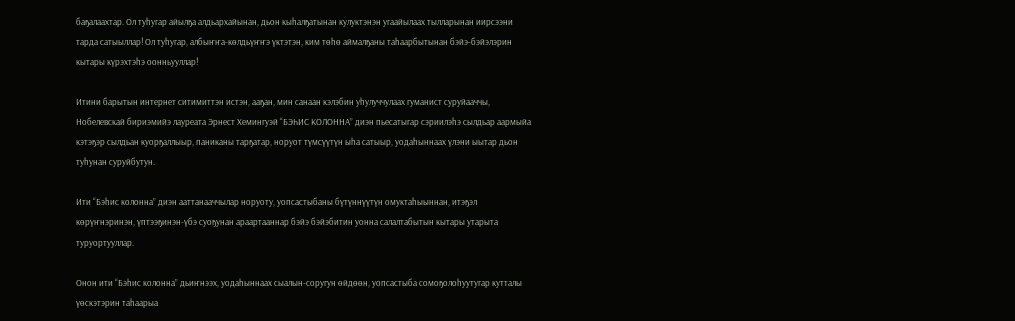баҕалаахтар. Ол туһугар айылҕа алдьархайынан, дьон кыһалҕатынан кулуктэнэн угаайылаах тылларынан иирсээни тарда сатыыллар! Ол туһугар, албыҥҥа-көлдьүҥҥэ үктэтэн, ким төһө аймалҕаны таһаарбытынан бэйэ-бэйэлэрин кытары күрэхтэһэ оонньууллар!

Итини барытын интернет ситимиттэн истэн, ааҕан, мин санаан кэлэбин уһулуччулаах гуманист суруйааччы, Нобелевскай бириэмийэ лауреата Эрнест Хемингуэй “БЭҺИС КОЛОННА” диэн пьесатыгар сэриилэһэ сылдьар аармыйа кэтэҕэр сылдьан куорҕаллыыр, паниканы тарҕатар, норуот түмсүүтүн ыһа сатыыр, уодаһыннаах үлэни ыытар дьон туһунан суруйбутун.

Ити “Бэһис колонна” диэн ааттанааччылар норуоту, уопсастыбаны бүтүннүүтүн омуктаһыыннан, итэҕэл көрүҥнэринэн, үптээҕинэн-үбэ суоҕунан араартааннар бэйэ бэйэбитин уонна салалтабытын кытары утарыта туруортууллар.

Онон ити “Бэһис колонна” дьиҥнээх, уодаһыннаах сыалын-соругун өйдөөн, уопсастыба сомоҕолоһуутугар кутталы үөскэтэрин таһаарыа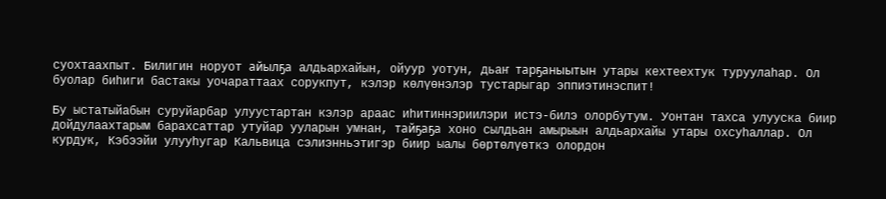суохтаахпыт. Билигин норуот айылҕа алдьархайын, ойуур уотун, дьаҥ тарҕаныытын утары кехтеехтук туруулаһар. Ол буолар биһиги бастакы уочараттаах сорукпут, кэлэр көлүөнэлэр тустарыгар эппиэтинэспит!

Бу ыстатыйабын суруйарбар улуустартан кэлэр араас иһитиннэриилэри истэ-билэ олорбутум. Уонтан тахса улууска биир дойдулаахтарым барахсаттар утуйар ууларын умнан, тайҕаҕа хоно сылдьан амырыын алдьархайы утары охсуһаллар. Ол курдук, Кэбээйи улууһугар Кальвица сэлиэнньэтигэр биир ыалы бөртөлүөткэ олордон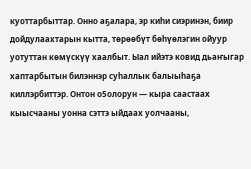куоттарбыттар. Онно аҕалара, эр киһи сиэринэн, биир дойдулаахтарын кытта, төрөөбүт бөһүөлэгин ойуур уотуттан көмүскүү хаалбыт. Ыал ийэтэ ковид дьаҥыгар хаптарбытын билэннэр суһаллык балыыһаҕа киллэрбиттэр. Онтон о5олорун — кыра саастаах кыысчааны уонна сэттэ ыйдаах уолчааны,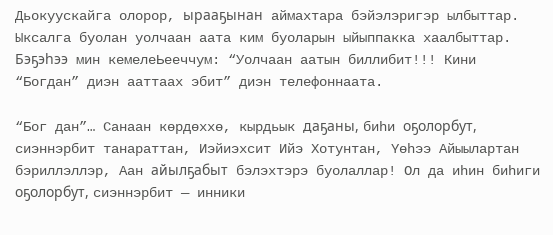Дьокуускайга олорор, ырааҕынан аймахтара бэйэлэригэр ылбыттар. Ыксалга буолан уолчаан аата ким буоларын ыйыппакка хаалбыттар. Бэҕэһээ мин кемелеЬееччум: “Уолчаан аатын биллибит!!! Кини “Богдан” диэн ааттаах эбит” диэн телефоннаата.

“Бог дан”… Санаан көрдөххө, кырдьык даҕаны, биһи оҕолорбут, сиэннэрбит танараттан, Иэйиэхсит Ийэ Хотунтан, Үөһээ Айыылартан бэриллэллэр, Аан айылҕабыт бэлэхтэрэ буолаллар! Ол да иһин биһиги оҕолорбут, сиэннэрбит — инники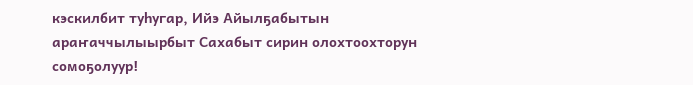кэскилбит туһугар, Ийэ Айылҕабытын араҥаччылыырбыт Сахабыт сирин олохтоохторун сомоҕолуур!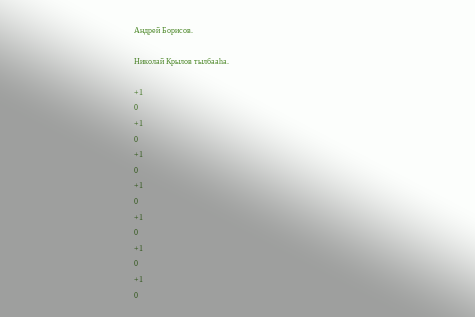Андрей Борисов.

Николай Крылов тылбааһа.

+1
0
+1
0
+1
0
+1
0
+1
0
+1
0
+1
0